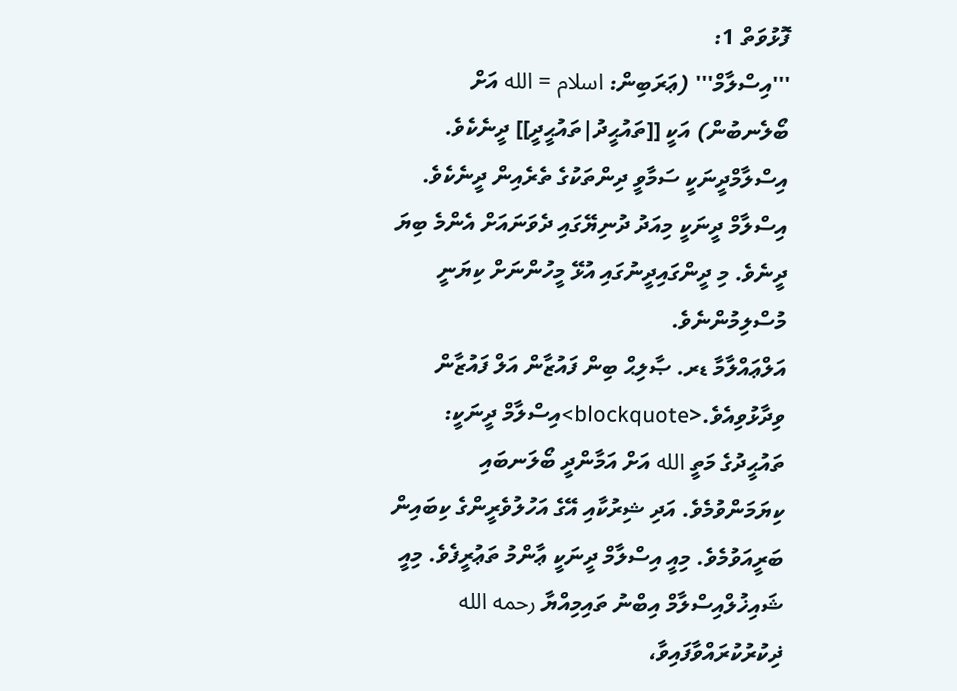ފޮޅުވަތް 1:
'''އިސްލާމް''' (ޢަރަބިން: اسلام = الله އަށް ބޯލެނބުން) އަކީ [[ތައުޙީދު|ތައުޙީދީ]] ދީނެކެވެ. އިސްލާމްދީނަކީ ސަމާވީ ދިންތަކުގެ ތެރެއިން ދީނެކެވެ. އިސްލާމް ދީނަކީ މިއަދު ދުނިޔޭގައި ދެވަނައަށް އެންމެ ބިޔަ ދީނެވެ. މި ދީންގައިދީނުގައި އުޅޭ މީހުންނަށް ކިޔަނީ މުސްލިމުންނެވެ.
އަލްޢައްލާމާ ޑރ. ޞާލިޙް ބިން ފައުޒާން އަލް ފައުޒާން ވިދާޅުވިއެވެ.<blockquote>އިސްލާމް ދީނަކީ: ތައުޙީދުގެ މަތީ الله އަށް އަމާންދީ ބޯލަނބައި ކިޔަމަންވުމެވެ. އަދި ޝިރުކާއި އޭގެ އަހުލުވެރީންގެ ކިބައިން ބަރީއަވުމެވެ. މިއީ އިސްލާމް ދީނަކީ ޢާންމު ތަޢުރީފެވެ. މިއީ ޝައިޚުލްއިސްލާމް އިބްނު ތައިމިއްޔާ رحمه الله ޛިކުރުކުރައްވާފައިވާ،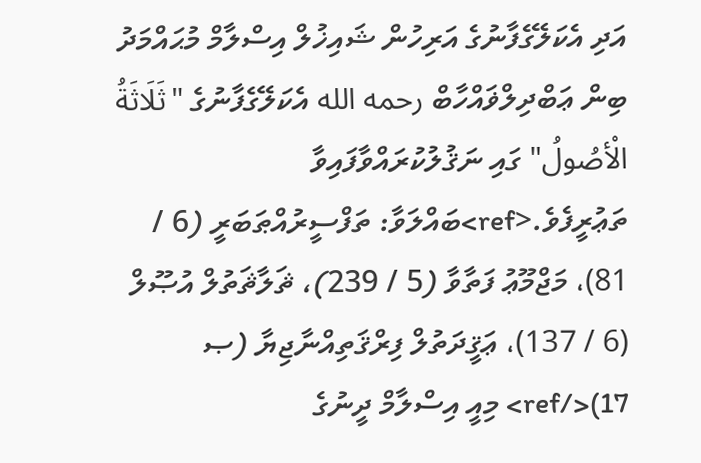އަދި އެކަލޭގެފާނުގެ އަރިހުން ޝައިޚުލް އިސްލާމް މުޙައްމަދު ބިން ޢަބްދިލްޥައްހާބް رحمه الله އެކަލޭގެފާނުގެ "ثَلَاثَةُ الْأصُولُ" ގައި ނަޤުލުކުރައްވާފައިވާ ތަޢުރީފެވެ.<ref>ބައްލަވާ: ތަފްސީރުއްޠަބަރީ (6 / 81)، މަޖްމޫޢު ފަތާވާ (5 / 239)، ޘަލާޘަތުލް އުޞޫލް (6 / 137)، ޢަޤީދަތުލް ފިރްޤަތިއްނާޖިޔާ (ޞ 17)</ref> މިއީ އިސްލާމް ދީނުގެ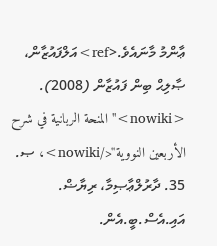ޢާންމު މާނައެވެ.<ref>އަލްފައުޒާން، ޞާލިޙް ބިން ފައުޒާން (2008). <nowiki>''المنحة الربانية في شرح الأربعين النووية''</nowiki>، ޞ. 35. ދާރުލްޢާޞިމާ، ރިޔާޟް. އައި.އެސް.ބީ.އެން.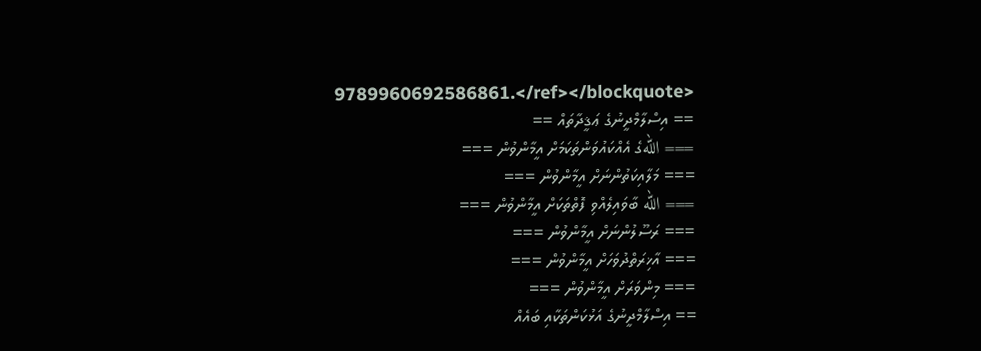9789960692586861.</ref></blockquote>
== އިސްލާމްދީނުގެ ޢަޤީދާތައް ==
=== اللهގެ އެއްކައުވަންތަކަމަށް އީމާންވުން ===
=== މަލާއިކަތުންނަށް އީމާންވުން ===
=== الله ބާވައިލެއްވި ފޮތްތަކަށް އީމާންވުން ===
=== ރަސޫލުންނަށް އީމާންވުން ===
=== އާޚިރަތްދުވަހަށް އީމާންވުން ===
=== މިންވަރަށް އީމާންވުން ===
== އިސްލާމްދީނުގެ އަޅުކަންތަކާއި ބައެއް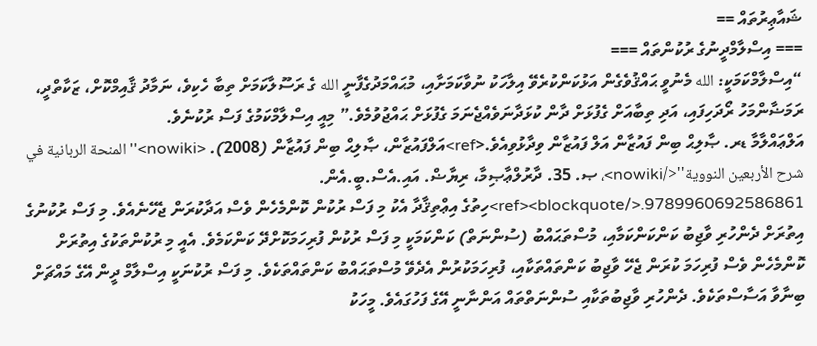ޝައާޢިރުތައް ==
=== އިސްލާމްދީނުގެ ރުކުންތައް ===
“އިސްލާމްކަމަކީ: الله މެނުވީ ޙައްޤުވެގެން އަޅުކަންކުރެވޭ އިލާހަކު ނުވާކަމަށާއި، މުޙައްމަދުގެފާނީ الله ގެ ރަސޫލާކަމަށް ތިބާ ހެކިވެ، ނަމާދު ޤާއިމްކޮށް، ޒަކާތްދީ، ރަމަޟާންމަހު ރޯދަހިފައި، އަދި ތިބާއަށް ގެފުޅަށް ދާން ކުޅަދާނަވެއްޖެނަމަ ގެފުޅަށް ޙައްޖުވުމެވެ.” މިއީ އިސްލާމްކަމުގެ ފަސް ރުކުނެވެ.
އަލްޢައްލާމާ ޑރ. ޞާލިޙް ބިން ފައުޒާން އަލް ފައުޒާން ވިދާޅުވިއެވެ.<ref>އަލްފައުޒާން، ޞާލިޙް ބިން ފައުޒާން (2008). <nowiki>''المنحة الربانية في شرح الأربعين النووية''</nowiki>، ޞ. 35. ދާރުލްޢާޞިމާ، ރިޔާޟް. އައި.އެސް.ބީ.އެން. 9789960692586861.</ref><blockquote>ހިތުގެ އިޢްތިޤާދާ އެކު މި ފަސް ރުކުން ކޮންމެހެން ވެސް އަދާކުރަން ޖެހޭނެއެވެ. މި ފަސް ރުކުނުގެ އިތުރަށް ދެންހުރި ވާޖިބު ކަންކަންކަމާއި، މުސްތަޙައްބު (ސުންނަތް) ކަންކަމަކީ މި ފަސް ރުކުން ފުރިހަމަކޮށްދޭ ކަންކަމެވެ. އެއީ މި ރުކުންތަކުގެ އިތުރަށް ކޮންމެހެން ވެސް ފުރިހަމަ ކުރަން ޖެހޭ ވާޖިބު ކަންތައްތަކާއި، ފުރިހަމަކުރުން އެދެވޭ މުސްތަޙައްބު ކަންތައްތަކެވެ. މި ފަސް ރުކުނަކީ އިސްލާމް ދީން އޭގެ މައްޗަށް ބިނާވާ އަސާސްތަކެވެ. ދެންހުރި ވާޖިބުތަކާއި ސުންނަތްތައް އަންނާނީ އޭގެ ފަހުގައެވެ. މީހަކު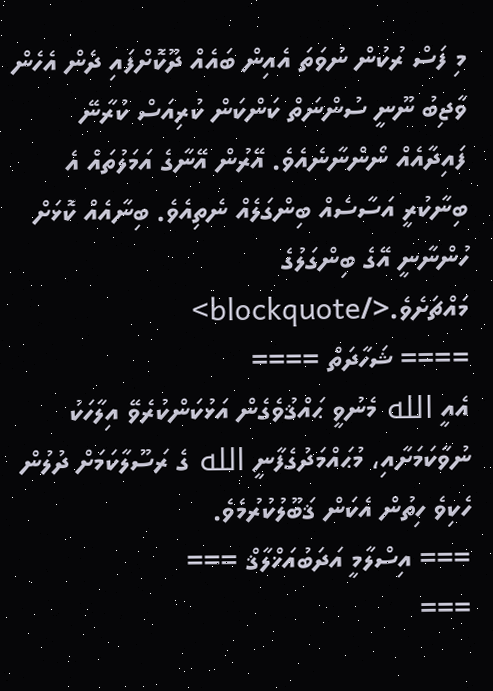މި ފަސް ރުކުން ނުވަތަ އެއިން ބައެއް ދޫކޮށްފައި ދެން އެހެން ވާޖިބު ނޫނީ ސުންނަތް ކަންކަން ކުރިއަސް ކުރާނޭ ފައިދާއެއް ނޯންނާނެއެވެ. އޭރުން އޭނާގެ އަމަލުތައް އެ ބިނާކުރީ އަސާސެއް ބިންގަލެއް ނެތިއެވެ. ބިނާއެއް ކޮޅަށް ހުންނާނީ އޭގެ ބިންގަލުގެ މައްޗަށެވެ.</blockquote>
==== ޝަހާދަތް ====
އެއީ الله މެނުވީ ޙައްޤުވެގެން އަޅުކަންކުރެވޭ އިލާހަކު ނުވާކަމަށާއި، މުޙައްމަދުގެފާނީ الله ގެ ރަސޫލާކަމަށް ދުލުން ހެކިވެ ހިތުން އެކަން ޤަބޫލުކުރުމެވެ.
=== އިސްލާމީ އަދަބުއަޚްލާޤް ===
===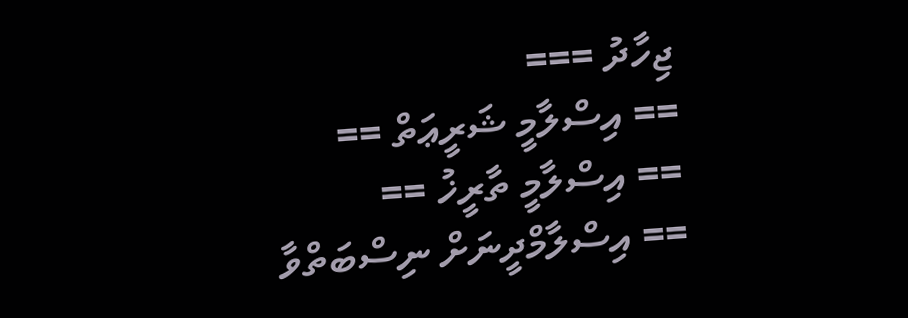ޖިހާދު ===
== އިސްލާމީ ޝަރީޢަތް ==
== އިސްލާމީ ތާރީޚު ==
== އިސްލާމްދީނަށް ނިސްބަތްވާ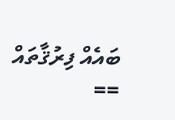ބައެއް ފިރުޤާތައް ==